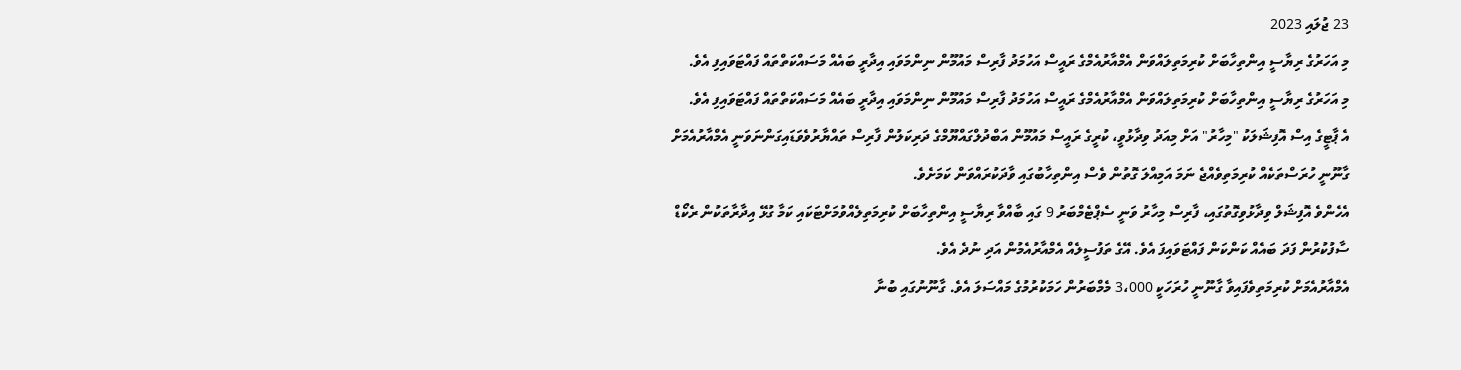23 ޖުލައި 2023
މި އަހަރުގެ ރިޔާސީ އިންތިހާބަށް ކުރިމަތިލައްވަން އެމްއާރުއެމްގެ ރައީސް އަހުމަދު ފާރިސް މައުމޫން ނިންމަވައި އިދާރީ ބައެއް މަސައްކަތްތައް ފައްޓަވައިފި އެވެ.
މި އަހަރުގެ ރިޔާސީ އިންތިހާބަށް ކުރިމަތިލައްވަން އެމްއާރުއެމްގެ ރައީސް އަހުމަދު ފާރިސް މައުމޫން ނިންމަވައި އިދާރީ ބައެއް މަސައްކަތްތައް ފައްޓަވައިފި އެވެ.
އެ ޕާޓީގެ އިސް އޮފިޝަލަކު "މިހާރު" އަށް މިއަދު ވިދާޅުވީ، ކުރީގެ ރައީސް މައުމޫން އަބްދުލްގައްޔޫމްގެ ދަރިކަލުން ފާރިސް ތައްޔާރުވެވަޑައިގަންނަވަނީ އެމްއާރުއެމަށް ގާނޫނީ ހުރަސްތަކެއް ކުރިމަތިވެއްޖެ ނަމަ އަމިއްލަ ގޮތުން ވެސް އިންތިހާބުގައި ވާދަކުރައްވަން ކަމަށެވެ.
އެހެންވެ އޮފިޝަލް ވިދާޅުވިގޮތުގައި، ފާރިސް މިހާރު ވަނީ ސެޕްޓެމްބަރު 9 ގައި ބާއްވާ ރިޔާސީ އިންތިހާބަށް ކުރިމަތިލެއްވުމަށްޓަކައި ކަމާ ގުޅޭ އިދާރާތަކުން ރެކޯޑް ސާފުކުރުން ފަދަ ބައެއް ކަންކަން ފައްޓަވައިފަ އެވެ. އޭގެ ތަފުސީލެއް އެމްއާރުއެމުން އަދި ނުދެ އެވެ.
އެމްއާރުއެމަށް ކުރިމަތިވެފައިވާ ގާނޫނީ ހުރަހަކީ 3،000 މެމްބަރުން ހަމަކުރުމުގެ މައްސަލަ އެވެ. ގާނޫނުގައި ބުނާ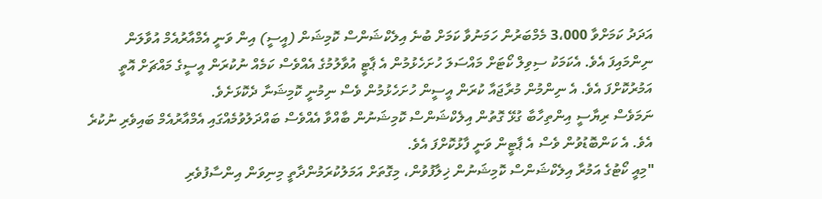އަދަދު ކަމަށްވާ 3،000 މެމްބަރުން ހަމަނުވާ ކަމަށް ބުނެ އިލެކްޝަންސް ކޮމިޝަން (އީސީ) އިން ވަނީ އެމްއާރުއެމް އުވާލަން ނިންމައިފަ އެވެ. އެކަމަކު ސިވިލް ކޯޓަށް މައްސަލަ ހުށަހެޅުމުން އެ ޕާޓީ އުވާލުމުގެ އެއްވެސް ކަމެއް ނުކުރަން އީސީގެ މައްޗަށް އޮތީ އަމުރުކޮށްފަ އެވެ. އެ ނިންމުން މުރާޖައާ ކުރަން އީސީން ހުށަހެޅުމުން ވެސް ނިމުނީ ކޮމިޝަނާ ދެކޮޅަށެވެ.
ނަމަވެސް ރިޔާސީ އިންތިހާބާ ގުޅޭ ގޮތުން އިލެކްޝަންސް ކޮމިޝަނުން ބާއްވާ އެއްވެސް ބައްދަލުވުމެއްގައި އެމްއާރުއެމް ބައިވެރި ނުކުރެ އެވެ. އެ ކަންބޮޑުވުން ވެސް އެ ޕާޓީން ވަނީ ފާޅުކޮށްފަ އެވެ.
"މިއީ ކޯޓުގެ އަމުރާ އިލެކްޝަންސް ކޮމިޝަނުން ޚިލާފުވުން، މިގޮތަށް އަމަލުކުރަމުންދާތީ މިނިވަން އިންސާފުވެރި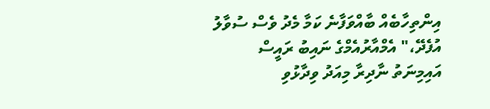އިންތިހާބެއް ބާއްވަފާނެ ކަމާ މެދު ވެސް ސުވާލު އުފެދޭ،" އެމްއާރުއެމްގެ ނައިބު ރައީސް އައިމިނަތު ނާދިރާ މިއަދު ވިދާޅުވި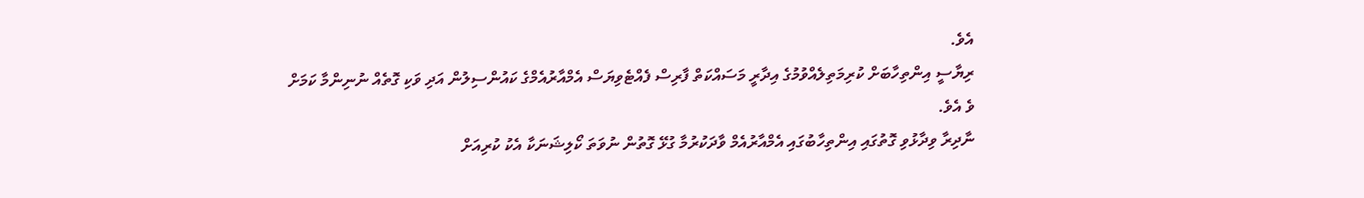އެވެ.
ރިޔާސީ އިންތިހާބަށް ކުރިމަތިލެއްވުމުގެ އިދާރީ މަސައްކަތް ފާރިސް ފެއްޓެވިޔަސް އެމްއާރުއެމްގެ ކައުންސިލުން އަދި ވަކި ގޮތެއް ނުނިންމާ ކަމަށް ވެ އެވެ.
ނާދިރާ ވިދާޅުވި ގޮތުގައި އިންތިހާބުގައި އެމްއާރުއެމް ވާދަކުރުމާ ގުޅޭ ގޮތުން ނުވަތަ ކޯލިޝަނަކާ އެކު ކުރިއަށް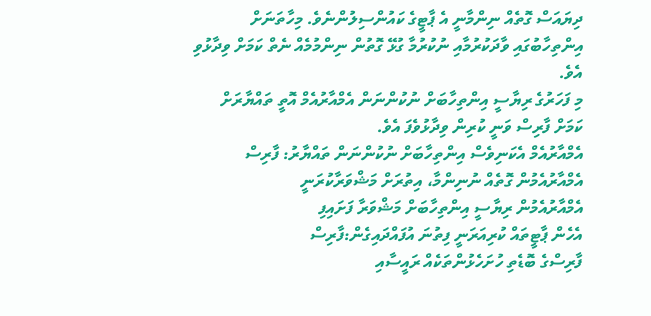ދިޔައަސް ގޮތެއް ނިންމާނީ އެ ޕާޓީގެ ކައުންސިލުންނެވެ. މިހާތަނަށް އިންތިހާބުގައި ވާދަކުރުމާއި ނުކުރުމާ ގުޅޭ ގޮތުން ނިންމުމެއް ނެތް ކަމަށް ވިދާޅުވި އެވެ.
މި ފަހަރުގެ ރިޔާސީ އިންތިހާބަށް ނުކުންނަން އެމްއާރުއެމް އޮތީ ތައްޔާރަށް ކަމަށް ފާރިސް ވަނީ ކުރިން ވިދާޅުވެފަ އެވެ.
އެމްއާރުއެމް އެކަނިވެސް އިންތިހާބަށް ނުކުންނަން ތައްޔާރު: ފާރިސް
އެމްއާރުއެމުން ގޮތެއް ނުނިންމާ، އިތުރަށް މަޝްވަރާކުރަނީ
އެމްއާރުއެމުން ރިޔާސީ އިންތިހާބަށް މަޝްވަރާ ފަށައިފި
އެހެން ޕާޓީތައް ކުރިއަރަނީ ފިތުނަ އުފައްދައިގެން:ފާރިސް
ފާރިސްގެ ބޮޑެތި ހުށަހެޅުންތަކެއް ރައީސާއި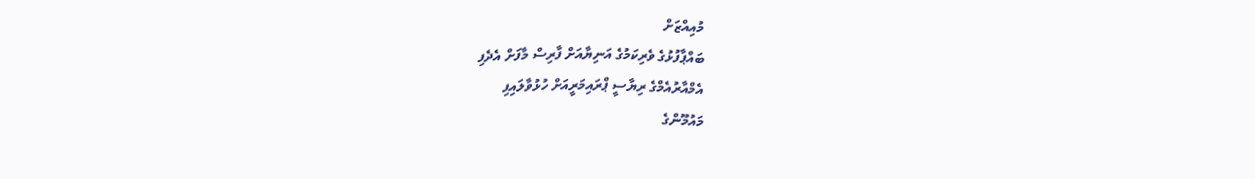މުއިއްޒަށް
ބައްޕާފުޅުގެ ވެރިކަމުގެ އަނިޔާއަށް ފާރިސް މާފަށް އެދެފި
އެމްއާރުއެމްގެ ރިޔާސީ ޕްރައިމަރީއަށް ހުޅުވާލައިފި
މައުމޫންގެ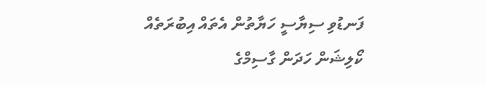ފަނޑުވި ސިޔާސީ ހަޔާތުން އެތައް އިބުރަތެއް
ކޯލިޝަން ހަދަން ގާސިމްގެ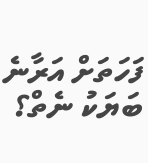ފަހަތަށް އަރާނެ ބަޔަކު ނެތް؟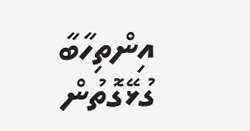އިންތިހާބާ ގުޅޭގޮތުން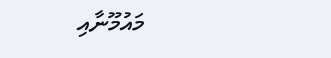މައުމޫނާއި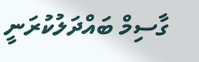ގާސިމް ބައްދަލުކުރަނީ